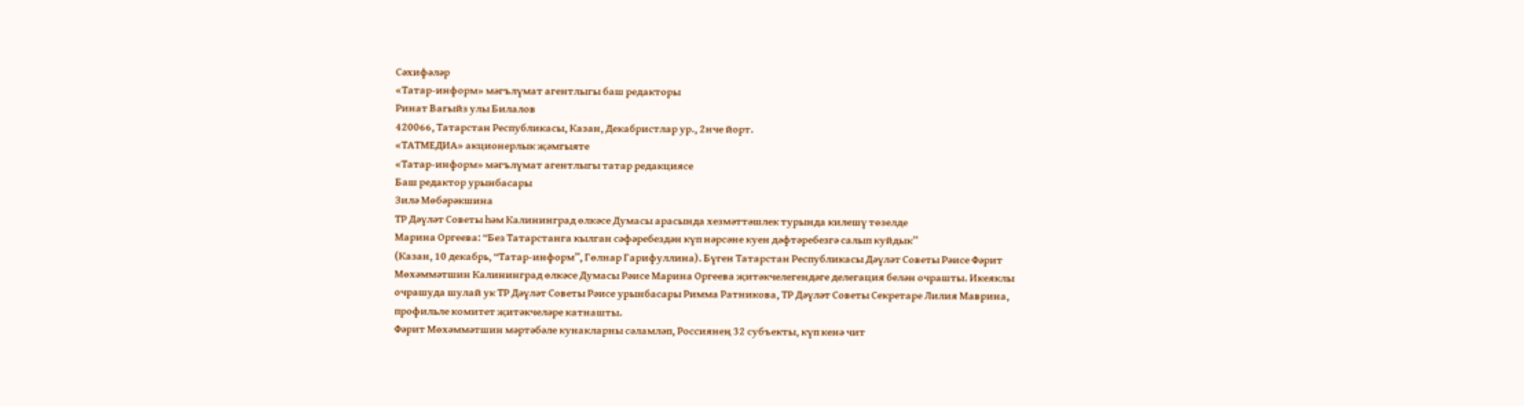Сәхифәләр
«Татар-информ» мәгълүмат агентлыгы баш редакторы
Ринат Вагыйз улы Билалов
420066, Татарстан Республикасы, Казан, Декабристлар ур., 2нче йорт.
«ТАТМЕДИА» акционерлык җәмгыяте
«Татар-информ» мәгълүмат агентлыгы татар редакциясе
Баш редактор урынбасары
Зилә Мөбәрәкшина
ТР Дәүләт Советы һәм Калининград өлкәсе Думасы арасында хезмәттәшлек турында килешү төзелде
Марина Оргеева: “Без Татарстанга кылган сәфәребездән күп нәрсәне куен дәфтәребезгә салып куйдык”
(Казан, 10 декабрь, “Татар-информ”, Гөлнар Гарифуллина). Бүген Татарстан Республикасы Дәүләт Советы Рәисе Фәрит Мөхәммәтшин Калининград өлкәсе Думасы Рәисе Марина Оргеева җитәкчелегендәге делегация белән очрашты. Икеяклы очрашуда шулай ук ТР Дәүләт Советы Рәисе урынбасары Римма Ратникова, ТР Дәүләт Советы Секретаре Лилия Маврина, профильле комитет җитәкчеләре катнашты.
Фәрит Мөхәммәтшин мәртәбәле кунакларны сәламләп, Россиянең 32 субъекты, күп кенә чит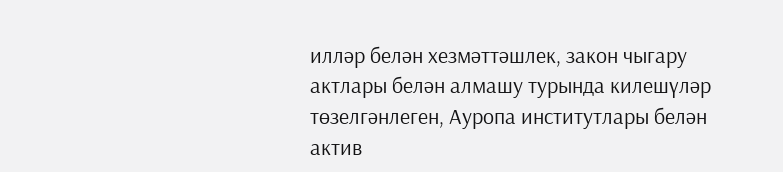илләр белән хезмәттәшлек, закон чыгару актлары белән алмашу турында килешүләр төзелгәнлеген, Ауропа институтлары белән актив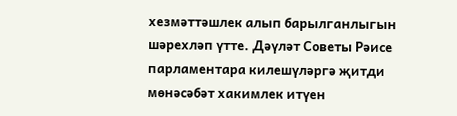хезмәттәшлек алып барылганлыгын шәрехләп үтте. Дәүләт Советы Рәисе парламентара килешүләргә җитди мөнәсәбәт хакимлек итүен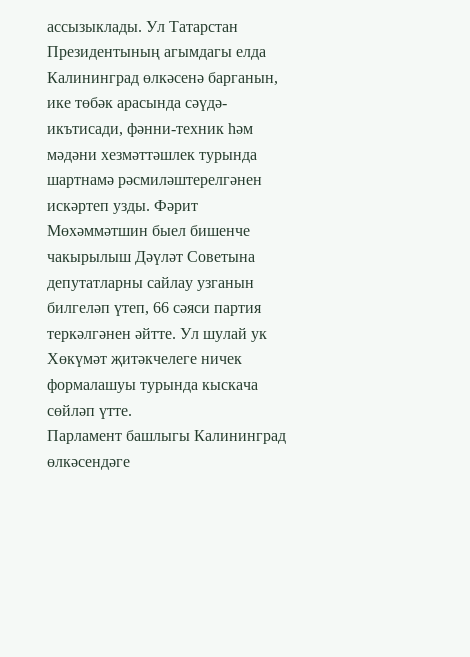ассызыклады. Ул Татарстан Президентының агымдагы елда Калининград өлкәсенә барганын, ике төбәк арасында сәүдә-икътисади, фәнни-техник һәм мәдәни хезмәттәшлек турында шартнамә рәсмиләштерелгәнен искәртеп узды. Фәрит Мөхәммәтшин быел бишенче чакырылыш Дәүләт Советына депутатларны сайлау узганын билгеләп үтеп, 66 сәяси партия теркәлгәнен әйтте. Ул шулай ук Хөкүмәт җитәкчелеге ничек формалашуы турында кыскача сөйләп үтте.
Парламент башлыгы Калининград өлкәсендәге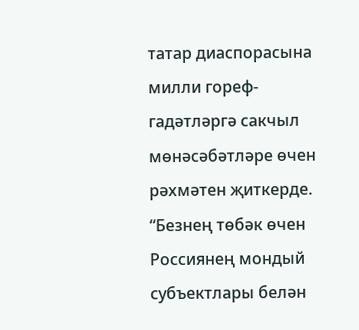татар диаспорасына милли гореф-гадәтләргә сакчыл мөнәсәбәтләре өчен рәхмәтен җиткерде.
“Безнең төбәк өчен Россиянең мондый субъектлары белән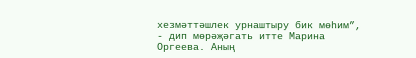хезмәттәшлек урнаштыру бик мөһим”, - дип мөрәҗәгать итте Марина Оргеева. Аның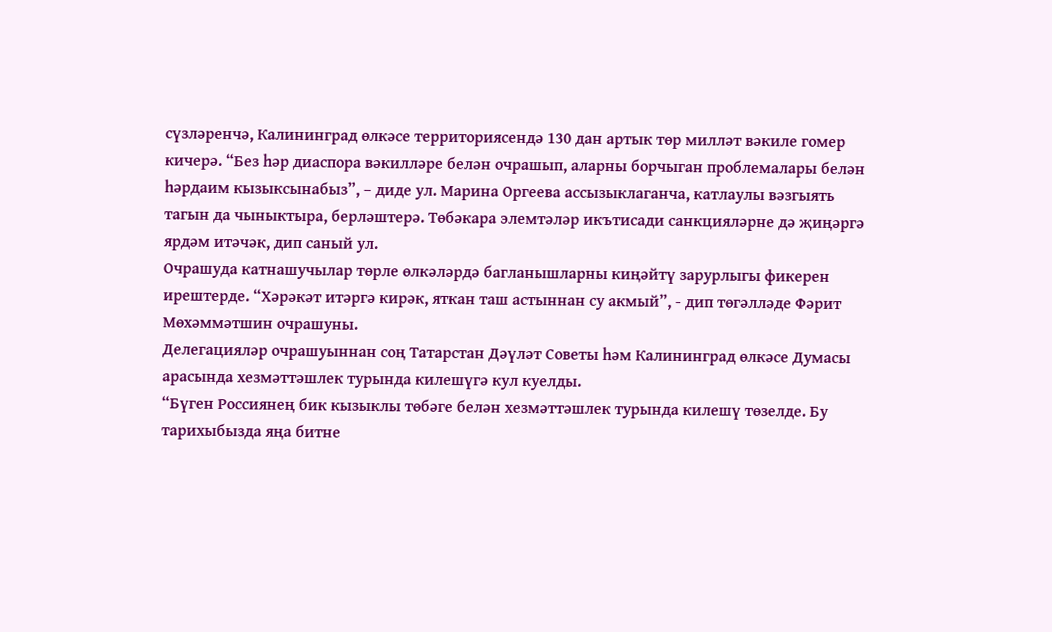сүзләренчә, Калининград өлкәсе территориясендә 130 дан артык төр милләт вәкиле гомер кичерә. “Без һәр диаспора вәкилләре белән очрашып, аларны борчыган проблемалары белән һәрдаим кызыксынабыз”, – диде ул. Марина Оргеева ассызыклаганча, катлаулы вәзгыять тагын да чыныктыра, берләштерә. Төбәкара элемтәләр икътисади санкцияләрне дә җиңәргә ярдәм итәчәк, дип саный ул.
Очрашуда катнашучылар төрле өлкәләрдә багланышларны киңәйтү зарурлыгы фикерен ирештерде. “Хәрәкәт итәргә кирәк, яткан таш астыннан су акмый”, - дип төгәлләде Фәрит Мөхәммәтшин очрашуны.
Делегацияләр очрашуыннан соң Татарстан Дәүләт Советы һәм Калининград өлкәсе Думасы арасында хезмәттәшлек турында килешүгә кул куелды.
“Бүген Россиянең бик кызыклы төбәге белән хезмәттәшлек турында килешү төзелде. Бу тарихыбызда яңа битне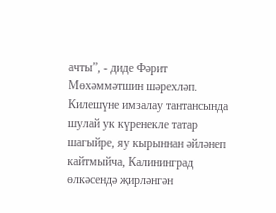ачты”, - диде Фәрит Мөхәммәтшин шәрехләп.
Килешүне имзалау тантансында шулай ук күренекле татар шагыйре, яу кырыннан әйләнеп кайтмыйча, Калининград өлкәсендә җирләнгән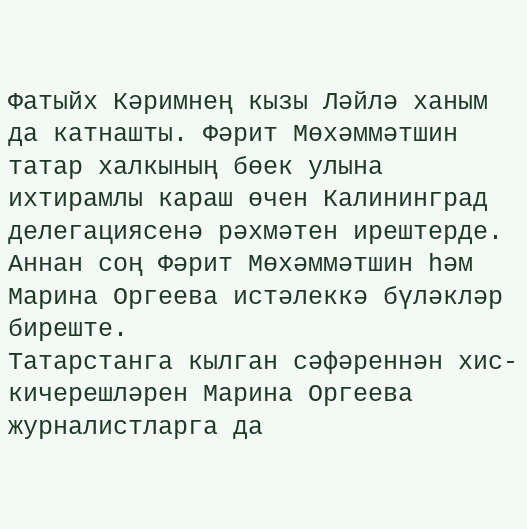Фатыйх Кәримнең кызы Ләйлә ханым да катнашты. Фәрит Мөхәммәтшин татар халкының бөек улына ихтирамлы караш өчен Калининград делегациясенә рәхмәтен ирештерде.
Аннан соң Фәрит Мөхәммәтшин һәм Марина Оргеева истәлеккә бүләкләр биреште.
Татарстанга кылган сәфәреннән хис-кичерешләрен Марина Оргеева журналистларга да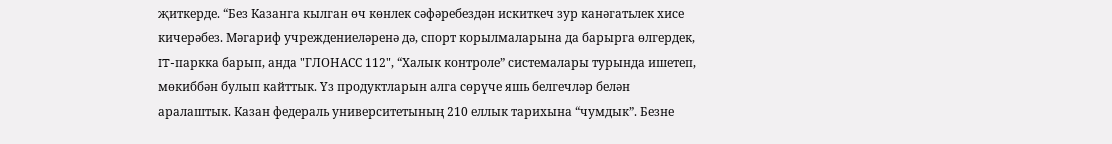җиткерде. “Без Казанга кылган өч көнлек сәфәребездән искиткеч зур канәгатьлек хисе кичерәбез. Мәгариф учреждениеләренә дә, спорт корылмаларына да барырга өлгердек, IT-паркка барып, анда "ГЛОНАСС 112", “Халык контроле” системалары турында ишетеп, мөкиббән булып кайттык. Үз продуктларын алга сөрүче яшь белгечләр белән аралаштык. Казан федераль университетының 210 еллык тарихына “чумдык”. Безне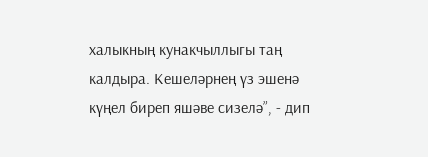халыкның кунакчыллыгы таң калдыра. Кешеләрнең үз эшенә күңел биреп яшәве сизелә”, - дип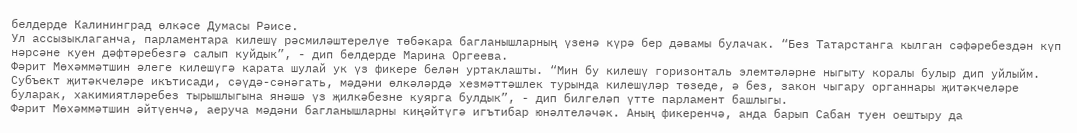белдерде Калининград өлкәсе Думасы Рәисе.
Ул ассызыклаганча, парламентара килешү рәсмиләштерелүе төбәкара багланышларның үзенә күрә бер дәвамы булачак. “Без Татарстанга кылган сәфәребездән күп нәрсәне куен дәфтәребезгә салып куйдык”, - дип белдерде Марина Оргеева.
Фәрит Мөхәммәтшин әлеге килешүгә карата шулай ук үз фикере белән уртаклашты. “Мин бу килешү горизонталь элемтәләрне ныгыту коралы булыр дип уйлыйм. Субъект җитәкчеләре икътисади, сәүдә-сәнәгать, мәдәни өлкәләрдә хезмәттәшлек турында килешүләр төзеде, ә без, закон чыгару органнары җитәкчеләре буларак, хакимиятләребез тырышлыгына янәшә үз җилкәбезне куярга булдык”, - дип билгеләп үтте парламент башлыгы.
Фәрит Мөхәммәтшин әйтүенчә, аеруча мәдәни багланышларны киңәйтүгә игътибар юнәлтеләчәк. Аның фикеренчә, анда барып Сабан туен оештыру да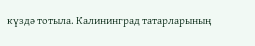күздә тотыла. Калининград татарларының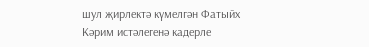шул җирлектә күмелгән Фатыйх Кәрим истәлегенә кадерле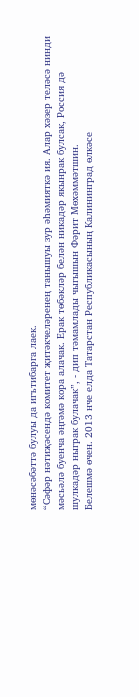мөнәсәбәттә булуы да игътибарга лаек.
“Сәфәр нәтиҗәсендә комитет җитәкчеләренең танышуы зур әһәмияткә ия. Алар хәзер теләсә нинди мәсьәлә буенча әңгәмә кора алачак. Ерак төбәкләр белән никадәр якынрак булсак, Россия дә шулкадәр ныграк булачак”, - дип тәмамлады чыгышын Фәрит Мөхәммәтшин.
Белешмә өчен. 2013 нче елда Татарстан Республикасының Калининград өлкәсе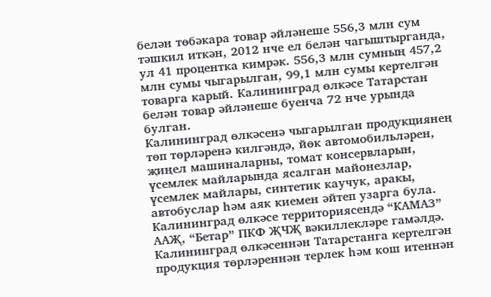белән төбәкара товар әйләнеше 556,3 млн сум тәшкил иткән, 2012 нче ел белән чагыштырганда, ул 41 процентка кимрәк. 556,3 млн сумның 457,2 млн сумы чыгарылган, 99,1 млн сумы кертелгән товарга карый. Калининград өлкәсе Татарстан белән товар әйләнеше буенча 72 нче урында булган.
Калининград өлкәсенә чыгарылган продукциянең төп төрләренә килгәндә, йөк автомобильләрен, җиңел машиналарны, томат консервларын, үсемлек майларында ясалган майонезлар, үсемлек майлары, синтетик каучук, аракы, автобуслар һәм аяк киемен әйтеп узарга була. Калининград өлкәсе территориясендә “КАМАЗ” ААҖ, “Бетар” ПКФ ҖЧҖ вәкиллекләре гамәлдә. Калининград өлкәсеннән Татарстанга кертелгән продукция төрләреннән терлек һәм кош итеннән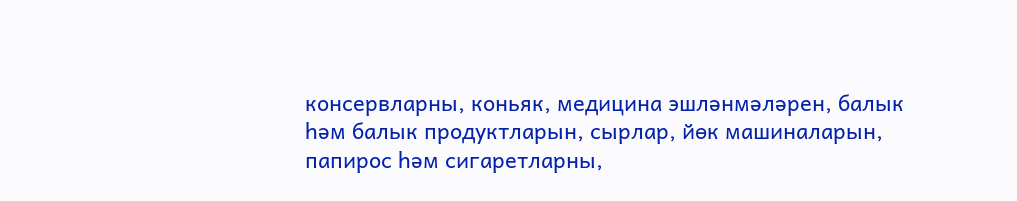консервларны, коньяк, медицина эшләнмәләрен, балык һәм балык продуктларын, сырлар, йөк машиналарын, папирос һәм сигаретларны,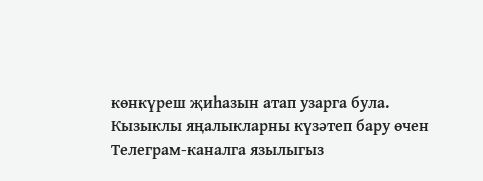көнкүреш җиһазын атап узарга була.
Кызыклы яңалыкларны күзәтеп бару өчен Телеграм-каналга язылыгыз